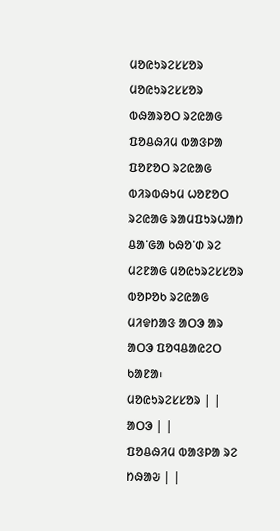ᱢᱚᱭᱩᱨᱮᱥᱥᱚᱨ
ᱢᱚᱭᱩᱨᱮᱥᱥᱚᱨ ᱵᱷᱟᱨᱚᱛ ᱨᱮᱭᱟᱜ ᱯᱚᱪᱷᱤᱢ ᱵᱟᱝᱞᱟ ᱯᱚᱱᱚᱛ ᱨᱮᱭᱟᱜ ᱵᱤᱨᱵᱷᱩᱢ ᱦᱚᱱᱚᱛ ᱨᱮᱭᱟᱜ ᱨᱟᱢᱯᱩᱨᱦᱟᱴ ᱪᱟᱸᱜᱟ ᱠᱷᱚᱸᱰ ᱨᱮ ᱢᱮᱱᱟᱜ ᱢᱚᱭᱩᱨᱮᱥᱥᱚᱨ ᱵᱚᱞᱚᱠ ᱨᱮᱭᱟᱜ ᱢᱤᱫᱴᱟᱝ ᱟᱛᱳ ᱟᱨ ᱟᱛᱳ ᱯᱚᱧᱪᱟᱭᱮᱛ ᱠᱟᱱᱟ᱾
ᱢᱚᱭᱩᱨᱮᱥᱥᱚᱨ | |
ᱟᱛᱳ | |
ᱯᱚᱪᱷᱤᱢ ᱵᱟᱝᱞᱟ ᱨᱮ ᱴᱷᱟᱶ | |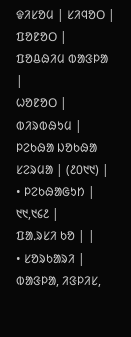ᱫᱤᱥᱚᱢ | ᱥᱤᱧᱚᱛ |
ᱯᱚᱱᱚᱛ | ᱯᱚᱪᱷᱤᱢ ᱵᱟᱝᱞᱟ |
ᱦᱚᱱᱚᱛ | ᱵᱤᱨᱵᱷᱩᱢ |
ᱞᱮᱠᱷᱟ ᱡᱚᱠᱷᱟ ᱥᱮᱨᱢᱟ | (᱒᱐᱑᱑) |
• ᱞᱮᱠᱷᱟᱜᱩᱴ | ᱑᱑,᱑᱔᱒ |
ᱯᱟᱹᱨᱥᱤ ᱠᱚ | |
• ᱥᱚᱨᱠᱟᱨᱤ | ᱵᱟᱝᱞᱟ, ᱤᱝᱞᱤᱥ,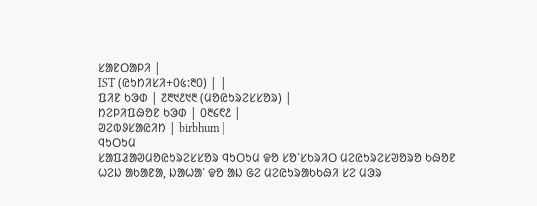ᱥᱟᱱᱛᱟᱞᱤ |
IST (ᱭᱩᱴᱤᱥᱤ+᱐᱕:᱓᱐) | |
ᱯᱤᱱ ᱠᱳᱰ | ᱗᱓᱑᱒᱑᱓ (ᱢᱚᱭᱩᱨᱮᱥᱥᱚᱨ) |
ᱴᱮᱞᱤᱯᱷᱚᱱ ᱠᱳᱰ | ᱐᱓᱔᱖᱒ |
ᱣᱮᱵᱽᱥᱟᱭᱤᱴ | birbhum |
ᱧᱩᱛᱩᱢ
ᱥᱟᱯᱲᱟᱣᱢᱚᱭᱩᱨᱮᱥᱥᱚᱨ ᱧᱩᱛᱩᱢ ᱫᱚ ᱥᱚᱸᱥᱠᱨᱤᱛ ᱢᱮᱭᱩᱨᱮᱥᱣᱚᱨᱚ ᱠᱷᱚᱱ ᱦᱮᱡ ᱟᱠᱟᱱᱟ, ᱡᱟᱦᱟᱸ ᱫᱚ ᱟᱡ ᱜᱮ ᱢᱮᱭᱩᱨᱟᱠᱠᱷᱤ ᱥᱮ ᱢᱳᱨ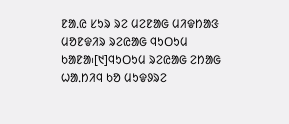ᱱᱟᱹᱭ ᱥᱩᱨ ᱨᱮ ᱢᱮᱱᱟᱜ ᱢᱤᱫᱴᱟᱝ ᱢᱚᱱᱫᱤᱨ ᱨᱮᱭᱟᱜ ᱧᱩᱛᱩᱢ ᱠᱟᱱᱟ᱾[᱑]ᱧᱩᱛᱩᱢ ᱨᱮᱭᱟᱜ ᱮᱴᱟᱜ ᱦᱟᱹᱴᱤᱧ ᱠᱚ ᱢᱩᱫᱽᱨᱮ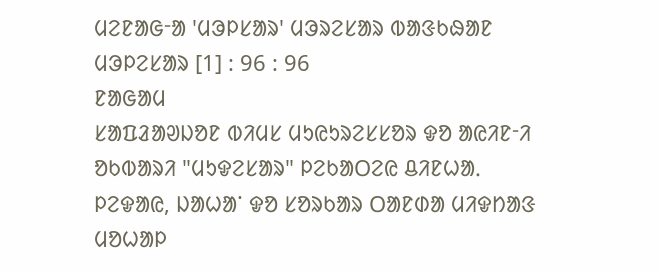ᱢᱮᱱᱟᱜᱼᱟ 'ᱢᱳᱞᱥᱟᱨ' ᱢᱳᱨᱮᱥᱟᱨ ᱵᱟᱝᱠᱷᱟᱱ ᱢᱳᱞᱮᱥᱟᱨ [1] : 96 : 96
ᱱᱟᱜᱟᱢ
ᱥᱟᱯᱲᱟᱣᱡᱚᱱ ᱵᱤᱢᱥ ᱢᱩᱭᱩᱨᱮᱥᱥᱚᱨ ᱫᱚ ᱟᱭᱤᱱᱼᱤ ᱚᱠᱵᱟᱨᱤ "ᱢᱩᱫᱮᱥᱟᱨ" ᱞᱮᱠᱟᱛᱮᱭ ᱪᱤᱱᱦᱟᱹ ᱞᱮᱫᱟᱭ, ᱡᱟᱦᱟᱸ ᱫᱚ ᱥᱚᱨᱠᱟᱨ ᱛᱟᱱᱰᱟ ᱢᱤᱫᱴᱟᱝ ᱢᱚᱦᱟᱞ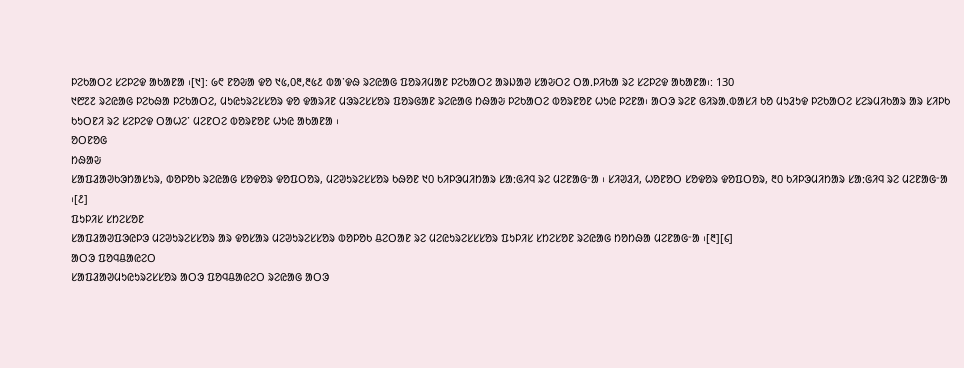ᱞᱮᱠᱟᱛᱮ ᱥᱮᱞᱮᱫ ᱟᱠᱟᱱᱟ ᱾[᱑]: ᱙᱖ ᱱᱚᱶᱟ ᱫᱚ ᱑᱕,᱐᱓,᱓᱕᱒ ᱵᱟᱸᱫᱷ ᱨᱮᱭᱟᱜ ᱯᱚᱨᱤᱢᱟᱱ ᱞᱮᱠᱟᱛᱮ ᱟᱨᱡᱟᱣ ᱥᱟᱶᱛᱮ ᱛᱟᱹᱞᱤᱠᱟ ᱨᱮ ᱥᱮᱞᱮᱫ ᱟᱠᱟᱱᱟ᱾: 130
᱑᱘᱗᱗ ᱨᱮᱭᱟᱜ ᱞᱮᱠᱷᱟ ᱞᱮᱠᱟᱛᱮ, ᱢᱩᱭᱩᱨᱮᱥᱥᱚᱨ ᱫᱚ ᱫᱟᱨᱤᱱ ᱢᱳᱨᱮᱥᱥᱚᱨ ᱯᱚᱨᱜᱟᱱ ᱨᱮᱭᱟᱜ ᱴᱷᱟᱶ ᱞᱮᱠᱟᱛᱮ ᱵᱚᱨᱱᱚᱱ ᱦᱩᱭ ᱞᱮᱱᱟ᱾ ᱟᱛᱳ ᱨᱮᱱ ᱜᱤᱨᱟᱹᱵᱟᱥᱤ ᱠᱚ ᱢᱩᱲᱩᱫ ᱞᱮᱠᱟᱛᱮ ᱥᱮᱨᱢᱤᱠᱟᱨ ᱟᱨ ᱥᱤᱞᱠ ᱠᱩᱛᱱᱤ ᱨᱮ ᱥᱮᱞᱮᱫ ᱛᱟᱦᱮᱸ ᱢᱮᱱᱛᱮ ᱵᱚᱨᱱᱚᱱ ᱦᱩᱭ ᱟᱠᱟᱱᱟ ᱾
ᱚᱛᱱᱚᱜ
ᱴᱷᱟᱶ
ᱥᱟᱯᱲᱟᱣᱠᱳᱴᱟᱥᱩᱨ, ᱵᱚᱞᱚᱠ ᱨᱮᱭᱟᱜ ᱥᱚᱫᱚᱨ ᱫᱚᱯᱛᱚᱨ, ᱢᱮᱣᱩᱨᱮᱥᱥᱚᱨ ᱠᱷᱚᱱ ᱑᱐ ᱠᱤᱞᱳᱢᱤᱴᱟᱨ ᱥᱟᱺᱜᱤᱧ ᱨᱮ ᱢᱮᱱᱟᱜᱼᱟ ᱾ ᱥᱤᱣᱲᱤ, ᱦᱚᱱᱚᱛ ᱥᱚᱫᱚᱨ ᱫᱚᱯᱛᱚᱨ, ᱓᱐ ᱠᱤᱞᱳᱢᱤᱴᱟᱨ ᱥᱟᱺᱜᱤᱧ ᱨᱮ ᱢᱮᱱᱟᱜᱼᱟ ᱾[᱒]
ᱯᱩᱞᱤᱥ ᱥᱴᱮᱥᱚᱱ
ᱥᱟᱯᱲᱟᱣᱯᱳᱭᱞᱳ ᱢᱮᱣᱩᱨᱮᱥᱥᱚᱨ ᱟᱨ ᱫᱚᱥᱟᱨ ᱢᱮᱣᱩᱨᱮᱥᱥᱚᱨ ᱵᱚᱞᱚᱠ ᱪᱮᱛᱟᱱ ᱨᱮ ᱢᱮᱭᱩᱨᱮᱥᱥᱥᱚᱨ ᱯᱩᱞᱤᱥ ᱥᱴᱮᱥᱚᱱ ᱨᱮᱭᱟᱜ ᱴᱚᱴᱷᱟ ᱢᱮᱱᱟᱜᱼᱟ ᱾[᱓][᱔]
ᱟᱛᱳ ᱯᱚᱧᱪᱟᱭᱮᱛ
ᱥᱟᱯᱲᱟᱣᱢᱩᱭᱩᱨᱮᱥᱥᱚᱨ ᱟᱛᱳ ᱯᱚᱧᱪᱟᱭᱮᱛ ᱨᱮᱭᱟᱜ ᱟᱛᱳ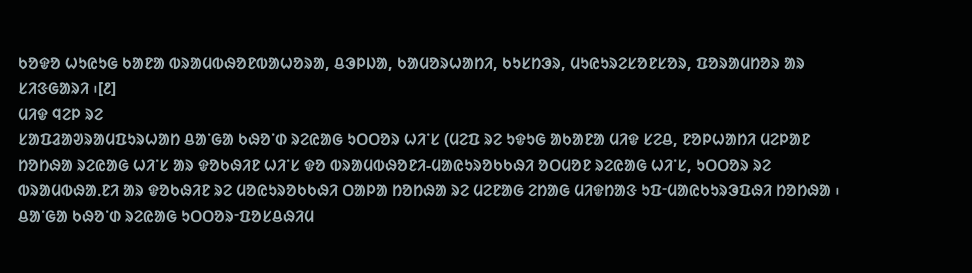ᱠᱚᱫᱚ ᱦᱩᱭᱩᱜ ᱠᱟᱱᱟ ᱵᱨᱟᱢᱵᱷᱚᱱᱵᱟᱦᱚᱨᱟ, ᱪᱳᱞᱡᱟ, ᱠᱟᱢᱚᱨᱦᱟᱴᱤ, ᱠᱩᱥᱴᱳᱨ, ᱢᱩᱭᱩᱨᱮᱥᱚᱱᱥᱚᱨ, ᱯᱚᱨᱟᱢᱴᱚᱨ ᱟᱨ ᱥᱤᱝᱜᱟᱨᱤ ᱾[᱒]
ᱢᱤᱫ ᱧᱮᱞ ᱨᱮ
ᱥᱟᱯᱲᱟᱣᱨᱟᱢᱯᱩᱨᱦᱟᱴ ᱪᱟᱸᱜᱟ ᱠᱷᱚᱸᱰ ᱨᱮᱭᱟᱜ ᱩᱛᱛᱚᱨ ᱦᱤᱸᱥ (ᱢᱮᱯ ᱨᱮ ᱩᱫᱩᱜ ᱟᱠᱟᱱᱟ ᱢᱤᱫ ᱥᱮᱪ, ᱱᱚᱞᱦᱟᱴᱤ ᱢᱮᱞᱟᱱ ᱴᱚᱴᱷᱟ ᱨᱮᱭᱟᱜ ᱦᱤᱸᱥ ᱟᱨ ᱫᱚᱠᱷᱤᱱ ᱦᱤᱸᱥ ᱫᱚ ᱵᱨᱟᱢᱵᱷᱚᱱᱤ-ᱢᱟᱭᱩᱨᱚᱠᱠᱷᱤ ᱚᱛᱢᱚᱱ ᱨᱮᱭᱟᱜ ᱦᱤᱸᱥ, ᱩᱛᱛᱚᱨ ᱨᱮ ᱵᱨᱟᱢᱵᱷᱟᱹᱱᱤ ᱟᱨ ᱫᱚᱠᱷᱤᱱ ᱨᱮ ᱢᱚᱭᱩᱨᱚᱠᱠᱷᱤ ᱛᱟᱞᱟ ᱴᱚᱴᱷᱟ ᱨᱮ ᱢᱮᱱᱟᱜ ᱮᱴᱟᱜ ᱢᱤᱫᱴᱟᱝ ᱩᱯᱼᱢᱟᱭᱠᱩᱨᱳᱯᱷᱤ ᱴᱚᱴᱷᱟ ᱾ ᱪᱟᱸᱜᱟ ᱠᱷᱚᱸᱰ ᱨᱮᱭᱟᱜ ᱩᱛᱛᱚᱨᱼᱯᱚᱥᱪᱷᱤᱢ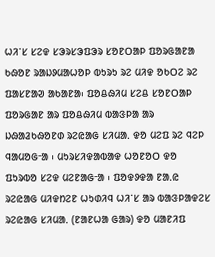ᱦᱤᱸᱥ ᱥᱮᱫ ᱥᱳᱨᱥᱳᱯᱳᱨ ᱥᱚᱱᱛᱟᱞ ᱯᱚᱨᱜᱟᱱᱟ ᱠᱷᱚᱱ ᱨᱟᱡᱽᱢᱟᱦᱚᱞ ᱵᱩᱨᱩ ᱨᱮ ᱢᱤᱫ ᱚᱠᱛᱮ ᱨᱮ ᱯᱟᱥᱱᱟᱣ ᱟᱠᱟᱱᱟ᱾ ᱯᱚᱪᱷᱤᱢ ᱥᱮᱪ ᱥᱚᱱᱛᱟᱞ ᱯᱚᱨᱜᱟᱱ ᱟᱨ ᱯᱚᱪᱷᱤᱢ ᱵᱟᱝᱞᱟ ᱟᱨ ᱡᱷᱟᱲᱠᱷᱚᱱᱰ ᱨᱮᱭᱟᱜ ᱥᱤᱢᱟᱹ ᱫᱚ ᱢᱮᱯ ᱨᱮ ᱧᱮᱞ ᱧᱟᱢᱚᱜᱼᱟ ᱾ ᱢᱩᱨᱥᱤᱫᱟᱵᱟᱫ ᱦᱚᱱᱚᱛ ᱫᱚ ᱯᱩᱨᱵᱚ ᱥᱮᱫ ᱢᱮᱱᱟᱜᱼᱟ ᱾ ᱯᱚᱫᱽᱫᱟ ᱱᱟᱹᱭ ᱨᱮᱭᱟᱜ ᱢᱤᱫᱴᱮᱱ ᱦᱩᱰᱤᱧ ᱦᱤᱸᱥ ᱟᱨ ᱵᱟᱝᱞᱟᱫᱮᱥ ᱨᱮᱭᱟᱜ ᱥᱤᱢᱟᱹ (ᱱᱟᱱᱦᱟ ᱜᱟᱨ) ᱫᱚ ᱢᱟᱱᱤᱯ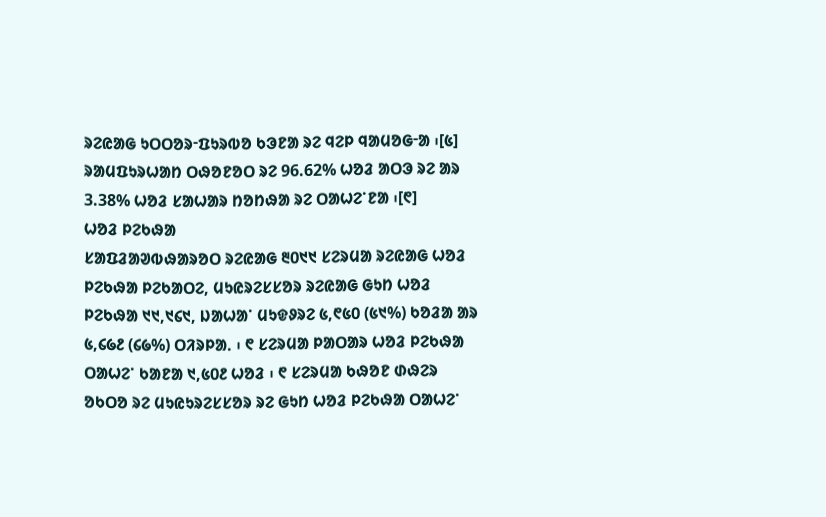ᱨᱮᱭᱟᱜ ᱩᱛᱛᱚᱨᱼᱯᱩᱨᱵᱚ ᱠᱳᱱᱟ ᱨᱮ ᱧᱮᱞ ᱧᱟᱢᱚᱜᱼᱟ ᱾[᱕] ᱨᱟᱢᱯᱩᱨᱦᱟᱴ ᱛᱷᱚᱱᱚᱛ ᱨᱮ 96.62% ᱦᱚᱲ ᱟᱛᱳ ᱨᱮ ᱟᱨ 3.38% ᱦᱚᱲ ᱥᱟᱦᱟᱨ ᱴᱚᱴᱷᱟ ᱨᱮ ᱛᱟᱦᱮᱸᱱᱟ ᱾[᱖]
ᱦᱚᱲ ᱞᱮᱠᱷᱟ
ᱥᱟᱯᱲᱟᱣᱵᱷᱟᱨᱚᱛ ᱨᱮᱭᱟᱜ ᱓᱐᱑᱑ ᱥᱮᱨᱢᱟ ᱨᱮᱭᱟᱜ ᱦᱚᱲ ᱞᱮᱠᱷᱟ ᱞᱮᱠᱟᱛᱮ, ᱢᱩᱭᱨᱮᱥᱥᱚᱨ ᱨᱮᱭᱟᱜ ᱜᱩᱴ ᱦᱚᱲ ᱞᱮᱠᱷᱟ ᱑᱑,᱑᱔᱑, ᱡᱟᱦᱟᱸ ᱢᱩᱫᱽᱨᱮ ᱕,᱖᱕᱐ (᱕᱑%) ᱠᱚᱲᱟ ᱟᱨ ᱕,᱔᱙᱒ (᱔᱙%) ᱛᱤᱨᱞᱟᱹ ᱾ ᱖ ᱥᱮᱨᱢᱟ ᱞᱟᱛᱟᱨ ᱦᱚᱲ ᱞᱮᱠᱷᱟ ᱛᱟᱦᱮᱸ ᱠᱟᱱᱟ ᱑,᱕᱐᱒ ᱦᱚᱲ ᱾ ᱖ ᱥᱮᱨᱢᱟ ᱠᱷᱚᱱ ᱰᱷᱮᱨ ᱚᱠᱛᱚ ᱨᱮ ᱢᱩᱭᱩᱨᱮᱥᱥᱚᱨ ᱨᱮ ᱜᱩᱴ ᱦᱚᱲ ᱞᱮᱠᱷᱟ ᱛᱟᱦᱮᱸ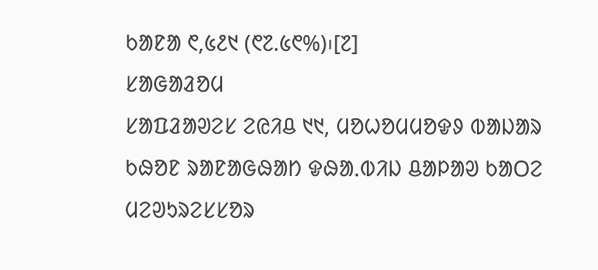ᱠᱟᱱᱟ ᱖,᱕᱒᱑ (᱖᱗.᱕᱖%)᱾[᱗]
ᱥᱟᱜᱟᱲᱚᱢ
ᱥᱟᱯᱲᱟᱣᱮᱥ ᱮᱭᱤᱪ ᱑᱑, ᱢᱚᱦᱚᱢᱢᱚᱫᱽ ᱵᱟᱡᱟᱨ ᱠᱷᱚᱱ ᱨᱟᱱᱟᱜᱷᱟᱴ ᱫᱷᱟᱹᱵᱤᱡ ᱪᱟᱞᱟᱣ ᱠᱟᱛᱮ ᱢᱮᱣᱩᱨᱮᱥᱥᱚᱨ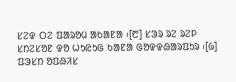ᱥᱮᱫ ᱛᱮ ᱯᱟᱨᱚᱢ ᱟᱠᱟᱱᱟ ᱾[᱘] ᱥᱳᱨ ᱨᱮ ᱨᱮᱞ ᱥᱴᱮᱥᱚᱱ ᱫᱚ ᱦᱩᱭᱩᱜ ᱠᱟᱱᱟ ᱜᱚᱫᱫᱷᱟᱨᱯᱩᱨ ᱾[᱙]
ᱯᱳᱥᱴ ᱚᱯᱷᱤᱥ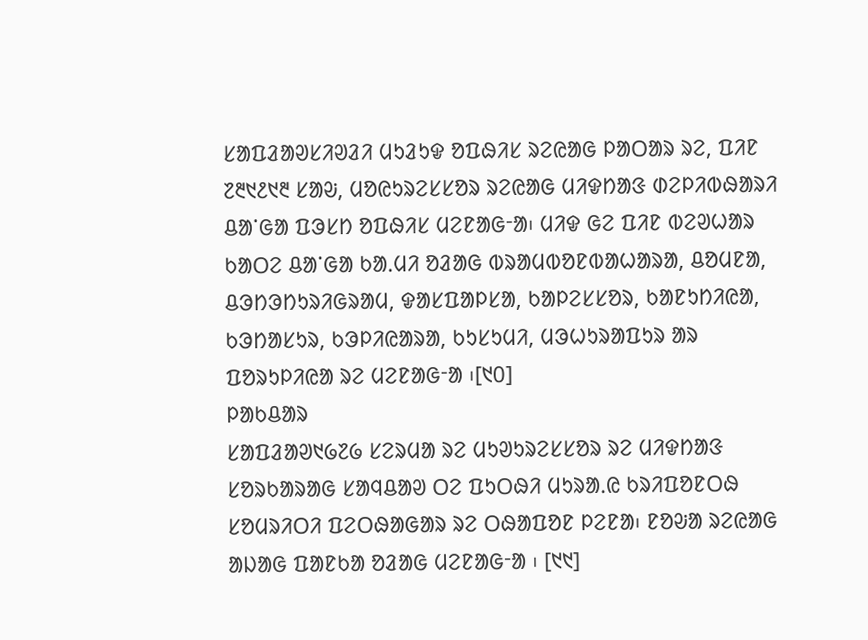ᱥᱟᱯᱲᱟᱣᱥᱤᱣᱲᱤ ᱢᱩᱲᱩᱫ ᱚᱯᱷᱤᱥ ᱨᱮᱭᱟᱜ ᱞᱟᱛᱟᱨ ᱨᱮ, ᱯᱤᱱ ᱗᱓᱑᱒᱑᱓ ᱥᱟᱶ, ᱢᱚᱭᱩᱨᱮᱥᱥᱚᱨ ᱨᱮᱭᱟᱜ ᱢᱤᱫᱴᱟᱝ ᱰᱮᱞᱤᱵᱷᱟᱨᱤ ᱪᱟᱸᱜᱟ ᱯᱳᱥᱴ ᱚᱯᱷᱤᱥ ᱢᱮᱱᱟᱜᱼᱟ᱾ ᱢᱤᱫ ᱜᱮ ᱯᱤᱱ ᱵᱮᱣᱦᱟᱨ ᱠᱟᱛᱮ ᱪᱟᱸᱜᱟ ᱠᱟᱹᱢᱤ ᱚᱲᱟᱜ ᱵᱨᱟᱢᱵᱚᱱᱵᱟᱦᱟᱨᱟ, ᱪᱚᱢᱱᱟ, ᱪᱳᱴᱳᱴᱩᱨᱤᱜᱨᱟᱢ, ᱫᱟᱥᱯᱟᱞᱥᱟ, ᱠᱟᱞᱮᱥᱥᱚᱨ, ᱠᱟᱱᱩᱴᱤᱭᱟ, ᱠᱳᱴᱟᱥᱩᱨ, ᱠᱳᱞᱤᱭᱟᱨᱟ, ᱠᱩᱥᱩᱢᱤ, ᱢᱳᱦᱩᱨᱟᱯᱩᱨ ᱟᱨ ᱯᱚᱨᱩᱞᱤᱭᱟ ᱨᱮ ᱢᱮᱱᱟᱜᱼᱟ ᱾[᱑᱐]
ᱞᱟᱠᱪᱟᱨ
ᱥᱟᱯᱲᱟᱣ᱑᱙᱗᱙ ᱥᱮᱨᱢᱟ ᱨᱮ ᱢᱩᱣᱩᱨᱮᱥᱥᱚᱨ ᱨᱮ ᱢᱤᱫᱴᱟᱝ ᱥᱚᱨᱠᱟᱨᱟᱜ ᱥᱟᱧᱪᱟᱣ ᱛᱮ ᱯᱩᱛᱷᱤ ᱢᱩᱨᱟᱹᱭ ᱠᱨᱤᱯᱚᱱᱛᱷ ᱥᱚᱢᱨᱤᱛᱤ ᱯᱮᱛᱷᱟᱜᱟᱨ ᱨᱮ ᱛᱷᱟᱯᱚᱱ ᱞᱮᱱᱟ᱾ ᱱᱚᱶᱟ ᱨᱮᱭᱟᱜ ᱟᱡᱟᱜ ᱯᱟᱱᱠᱟ ᱚᱲᱟᱜ ᱢᱮᱱᱟᱜᱼᱟ ᱾ [᱑᱑]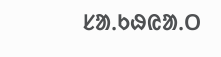ᱥᱟᱹᱠᱷᱭᱟᱹᱛ